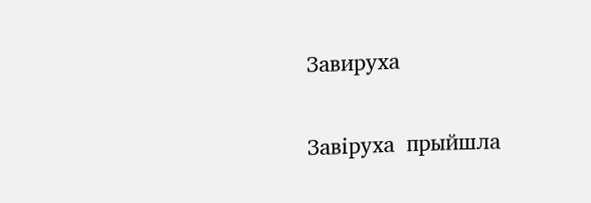Завируха

Завіруха  прыйшла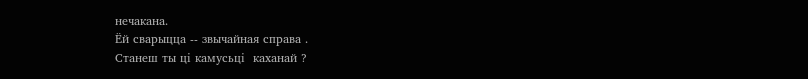нечакана.
Ёй сварыцца -- звычайная справа .
Станеш ты ці камусьці  каханай ?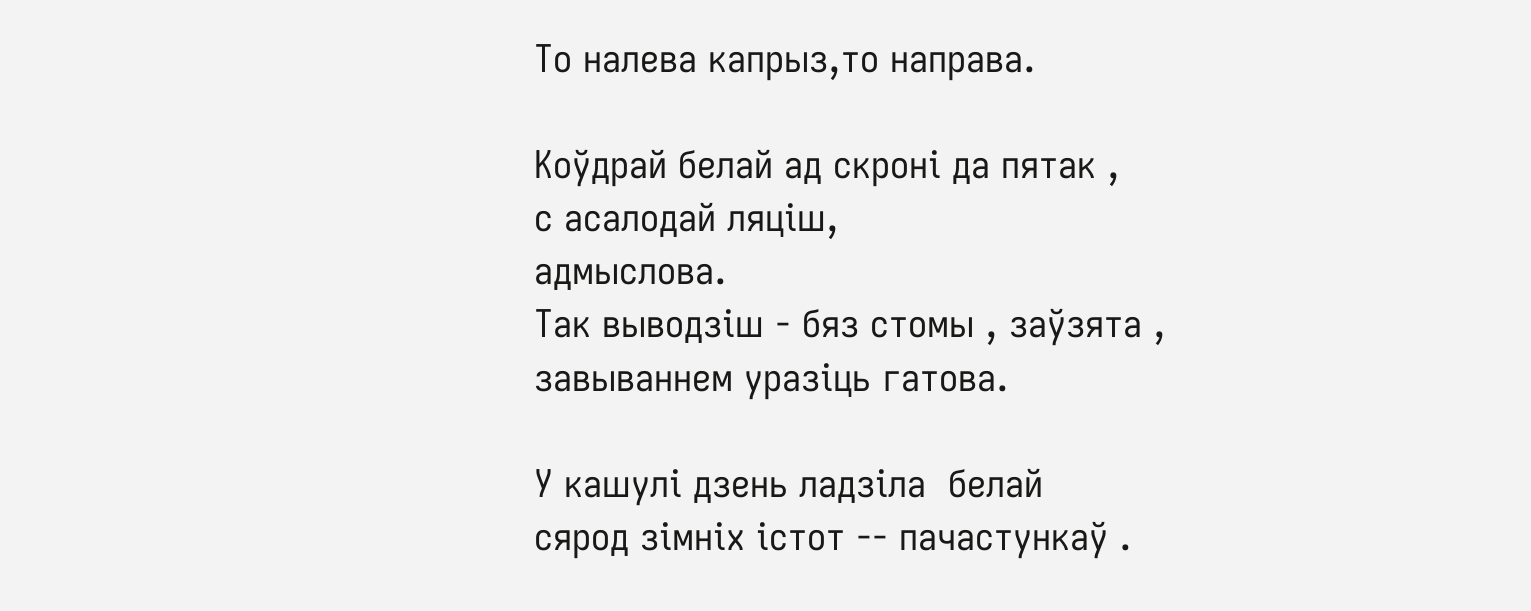То налева капрыз,то направа.

Коўдрай белай ад скроні да пятак ,
с асалодай ляціш,
адмыслова.
Так выводзіш - бяз стомы , заўзята ,
завываннем уразіць гатова.

У кашулі дзень ладзіла  белай
сярод зімніх істот -- пачастункаў .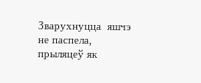Зварухнуцца  яшчэ не паспела,
прыляцеў як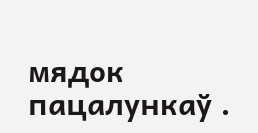мядок пацалункаў .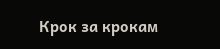Крок за крокам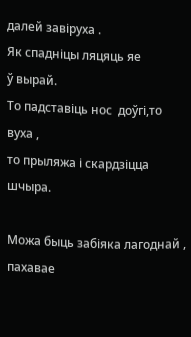далей завіруха .
Як спадніцы ляцяць яе
ў вырай.
То падставіць нос  доўгі,то вуха ,
то прыляжа і скардзіцца  шчыра.

Можа быць забіяка лагоднай ,
пахавае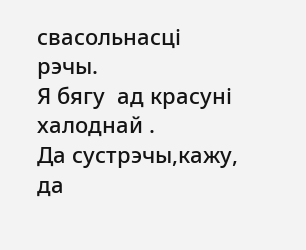свасольнасці
рэчы.
Я бягу  ад красуні
халоднай .
Да сустрэчы,кажу, да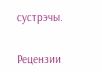сустрэчы.


Рецензии